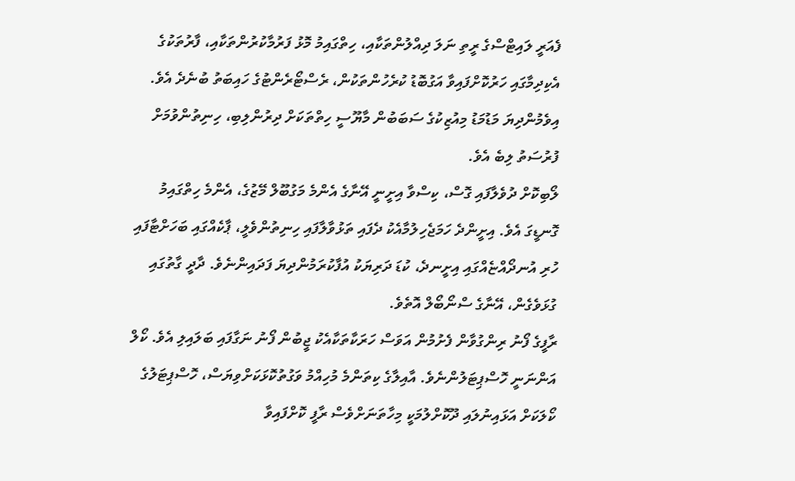ފެއަރީ ލައިޓްސްގެ ރީތި ނަލަ ދިއްލުންތަކާއި، ހިތްގައިމު މޮޅު ފަރުމާކުރުންތަކާއި، ފާރުތަކުގެ އެކިދިމާގައި ހަރުކޮށްފައިވާ އަގުބޮޑު ކުރެހުންތަކުން، ރެސްޓޯރެންޓުގެ ހައިބަތު ބުނެދެ އެވެ. އިވެމުންދިޔަ މަޑުމަޑު މިއުޒިކުގެ ސަބަބުން މާޔޫސީ ހިތްތަކަށް ދިރުންލިބި، ހިނިތުންވުމަށް ފުރުސަތު ލިބެ އެވެ.
ލޯބިކޮށް ދުވެލާފައި ގޮސް، ކިސްވާ އިށީނީ އޭނާގެ އެންމެ މަގުބޫލް މޭޒުގެ، އެންމެ ހިތްގައިމު ގޮނޑީގަ އެވެ. އިށީންދެ ހަމަޖެހިލުމާއެކު ދެފައި ތަޅުވާލާފައި ހިނިތުންވެލީ، ޕާކެއްގައި ބަހަށްޓާފައި ހުރި އުނދޯއްޏެއްގައި އިށީނދެ، ކުޑަ ދަރިޔަކު އުފާކުރަމުންދިޔަ ފަދައިންނެވެ. ދާދީ ގާތުގައި ގުޅަވެގެން، އޭނާގެ ސްނޯބޯލް އޮތެވެ.
ރާފީގެ ފޯނު ރިންގުވާން ފެށުމުން އަވަސް ހަރަކާތަކާއެކު ޖީބުން ފޯނު ނަގާފައި ބަލައިލި އެވެ. ކޯލް އަންނަނީ ހޮސްޕިޓަލުންނެވެ. އާއިލާގެ ކިތަންމެ މުހިއްމު ވަގުތުކޮޅަކަށްވިޔަސް، ހޮސްޕިޓަލުގެ ކޯލަކަށް އަޅައިނުލައި ދޫކޮށްލުމަކީ މިހާތަނަށްވެސް ރާފީ ކޮށްފައިވާ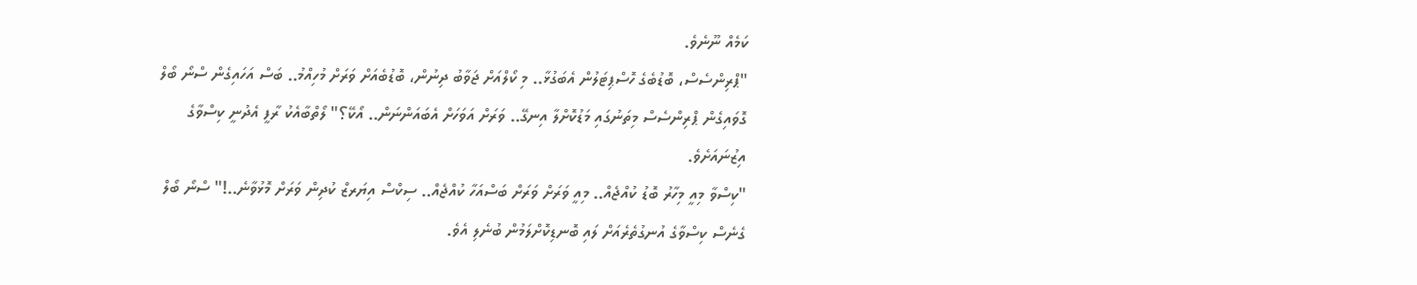ކަމެއް ނޫނެވެ.
"ޕްރިންސެސް، ބޮޑުބެގެ ހޮސްޕިޓަލުން އެބަގުޅާ.. މި ކޯލްއަށް ޖަވާބު ދިނުން، ބޮޑުބެއަށް ވަރަށް މުހިއްމު.. ބަސް އަހައިގެން ސްނޯ ބޯލް ގޮވައިގެން ޕްރިންސެސް މިތަނުގައި މަޑުކޮށްލާ އިނގޭ.. ވަރަށް އަވަހަށް އެބައަންނަން.. އޯކޭ؟" ލޯތްބާއެކު ރާފީ އެދުނީ ކިސްވާގެ އިޒުނައަށެވެ.
"ކިސްވާ މިއީ މިހާރު ބޮޑު ކުއްޖެއް.. މިއީ ވަރަށް ވަރަށް ބަސްއަހާ ކުއްޖެއް.. ސިކްސް އިޔަރޒް ކުދިން ވަރަށް މޮޅުވާނެ..!" ސްނޯ ބޯލް ގެނެސް ކިސްވާގެ އުނގުތެރެއަށް ލައި ބޮނޑިކޮށްލަމުން ބުނެލި އެވެ.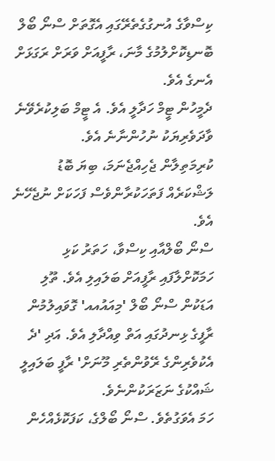ކިސްވާގެ އުނގުގެތެރޭގައި އެގޮތަށް ސްނޯ ބޯލް ބޮނޑިކޮށްލުމުގެ މާނަ، ރާފީއަށް ވަރަށް ރަގަޅަށް އެނގެ އެވެ.
ދެމީހުން ޓީމް ހަދާލީ އެވެ. އެ ޓީމް ބަލިކުރެވޭނެ ވާދަވެރިޔަކު ނުހުންނާނެ އެވެ.
ކުރިމަތިލާން ޖެހިއްޖެނަމަ، ބިޔަ ބޮޑު ލަޝްކަރެއް ފަތަހަކުރާންވެސް ފަހަކަށް ނުޖެހޭނެ އެވެ.
ސްނޯ ބޯލްއާއި ކިސްވާ، ހަތަރު ކަޅި ހަމަކޮށްލާފައި ރާފީއަށް ބަލައިލި އެވެ. ތޫލި އަޑަކުން ސްނޯ ބޯލް 'މިއައުއއ' ގޮވައިލުމުން ރާފީގެ ޅިނދުގައި އަތް ވިއްދާލި އެވެ. އަދި 'ދެ އެކުވެރިންގެ ރޭވުންތެރި މޫނަށް' ރާފީ ބަލައިލީ ޝައްކުގެ ނަޒަރަކުންނެވެ.
ހަމަ އެވަގުތެވެ. ސްނޯ ބޯލްގެ، ކަފަކޮޅެއްހެން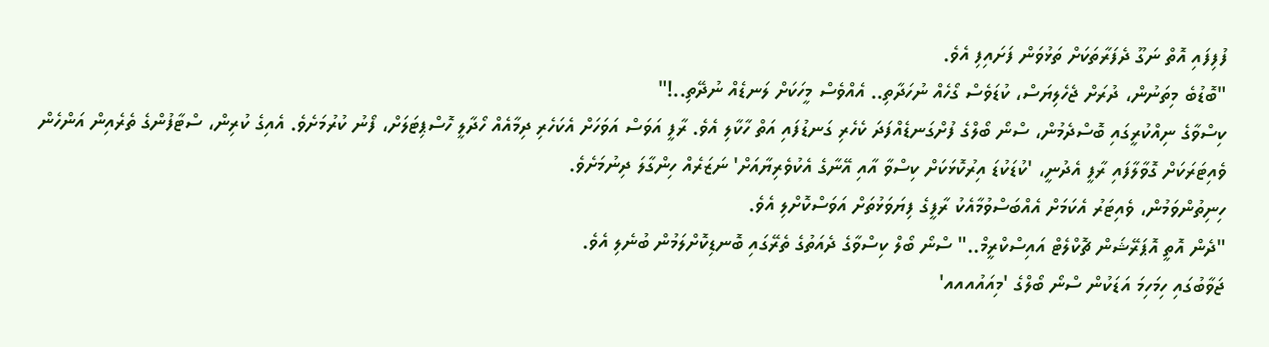ފުފިފައި އޮތް ނަގޫ ދެފަރާތަކަށް ތަޅުވަން ފަށައިފި އެވެ.
"ބޮޑުބެ މިތަނުން، ދުރަށް ޖެހެލިޔަސް، ކުޑަވެސް ގޯހެއް ނުހަދާތި.. އެއްވެސް މީހަކަށް ލަނޑެއް ނުދޭތި..!"
ކިސްވާގެ ނިއްކުރީގައި ބޮސްދެމުން، ސްނޯ ބޯލްގެ ފުށްގަނޑެއްފަދަ ކެހެރި ގަނޑުފައި އަތް ހާކާލި އެވެ. ރާފީ އަވަސް އަވަހަށް އެކަހެރި ދިމާއެއް ހޯދާލީ ހޮސްޕިޓަލަށް، ފޯނު ކުރުމަށެވެ. އެއިގެ ކުރިން، ސްޓާފުންގެ ތެރެއިން އަންހެން ވެއިޓަރަކަށް ގޮވާލާފައި ރާފީ އެދުނީ، 'ކުޑަކުޑަ އިރުކޮޅަކަށް ކިސްވާ އާއި އޭނާގެ އެކުވެރިޔާއަށް' ނަޒަރެއް ހިންގާލަ ދިނުމަށެވެ.
ހިނިތުންވަމުން، ވެއިޓަރު އެކަމަށް އެއްބަސްވުމާއެކު ރާފީގެ ފިޔަވަޅުތަށް އަވަސްކޮށްލި އެވެ.
"ދެން އޮތީ އޮޕަރޭޝަން ޗޮކްލެޓް އައިސްކްރީމް.." ސްނޯ ބޯލް ކިސްވާގެ ދެއަތުގެ ތެރޭގައި ބޮނޑިކޮށްލަމުން ބުނެލި އެވެ.
ޖަވާބުގައި ހިމަހިމަ އަޑަކުން ސްނޯ ބޯލްގެ 'މިއައުއއއ'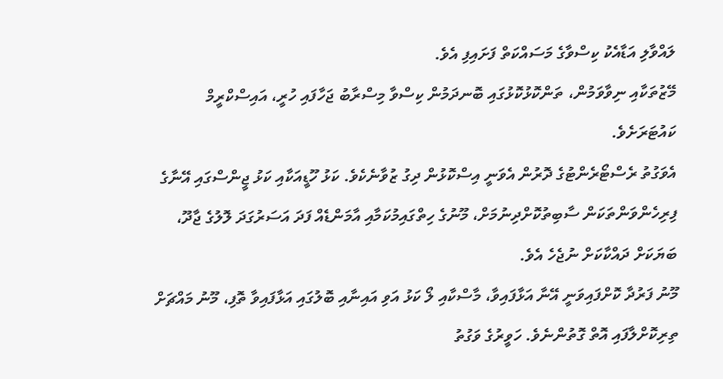ލައްވާލި އަޑާއެކު ކިސްވާގެ މަސައްކަތް ފަށައިފި އެވެ.
މޭޒުތަކާއި ނިވާވަމުން، ތަންކޮޅުކޮޅުގައި ބޮނދަމުން ކިސްވާ މިސްރާބު ޖަހާފައި ހުރީ، އައިސްކްރީމް ކައުޓަރަށެވެ.
އެވަގުތު ރެސްޓޯރެންޓުގެ ދޮރުން އެވަނީ އިސްކޮޅުން ދިގު ޒުވާނެކެވެ. ކަޅު ހޫޑީއަކާއި ކަޅު ޖީންސްގައި އޭނާގެ ފިރިހެންވަންތަކަން ސާބިތުކޮށްދިނުމަށް، މޫނުގެ ހިތްގައިމުކަމާއި އާމަންޑެއް ފަދަ އަސަރުގަދަ ލޮލުގެ ޖާދޫ، ބަޔަކަށް ދައްކާކަށް ނުޖެހެ އެވެ.
މޫނު ފަރުދާ ކޮށްފައިވަނީ އޭނާ އަޅާފައިވާ، މާސްކާއި ލޯ ކަޅު އަވި އައިނާއި ބޮލުގައި އަޅާފައިވާ ތޮފި، މޫނު މައްޗަށް ތިރިކޮށްލާފައި އޮތް ގޮތުންނެވެ. ހަވީރުގެ ވަގުތު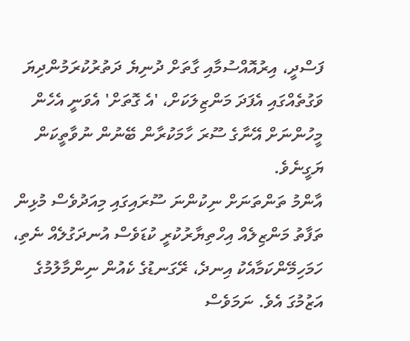ފަސްދީ، އިރުއޮއްސުމާއި ގާތަށް ދުނިޔެ ދަތުރުކުރަމުންދިޔަ ވަގުތެއްގައި އެފަދަ މަންޒިލަކަށް، 'އެ ގޮތަށް' އެވަނީ އެހެން މީހުންނަށް އޭނާގެ ސޫރަ ހާމަކުރާން ބޭނުން ނުވާތީކަން ޔަގީނެވެ.
އާންމު ތަންތަނަށް ނިކުންނަ ސޫރައިގައި މިއަދުވެސް މުޅިން ތަފާތު މަންޒިލެއް އިހްތިޔާރުކުރީ ކުޑަވެސް އުނދަގުލެއް ނެތި، ހަމަހިމޭންކަމާއެކު އިނދެ، ރޭގަނޑުގެ ކެއުން ނިންމާލުމުގެ އަޒުމުގަ އެވެ. ނަމަވެސް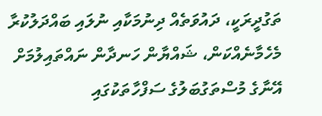ތަގުދީރަކީ، ދައުވަތެއް ދިނުމަކާއި ނުލައި ބައްދަލުކުރާ މެހެމާނެއްކަން، ޝައްޔާން ހަނދާން ނައްތައިލުމަށް އޭނާގެ މުސްތަގުބަލުގެ ސަފްހާތަކުގައި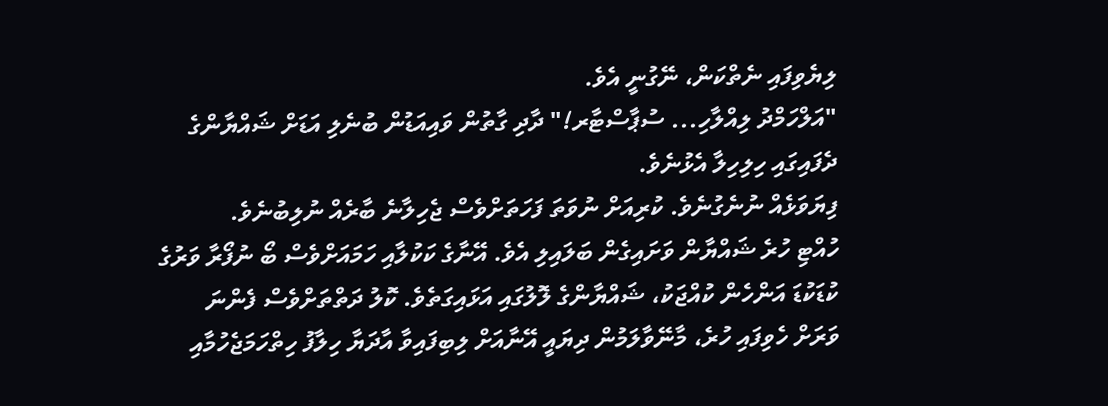ލިޔެވިފައި ނެތްކަން، ނޭގުނީ އެވެ.
"އަލްހަމްދު ލިއްލާހި... ސުޕާސްޓާރ!" ދާދި ގާތުން ވައިއަޑުން ބުނެލި އަޑަށް ޝައްޔާންގެ ދެފައިގައި ހިލިހިލާ އެޅުނެވެ.
ފިޔަވަޅެއް ނުނެގުނެވެ. ކުރިއަށް ނުވަތަ ފަހަތަށްވެސް ޖެހިލާނެ ބާރެއް ނުލިބުނެވެ.
ހުއްޓި ހުރެ ޝައްޔާން ވަށައިގެން ބަލައިލި އެވެ. އޭނާގެ ކަކުލާއި ހަމައަށްވެސް ބޯ ނުފޯރާ ވަރުގެ ކުޑަކުޑަ އަންހެން ކުއްޖަކު، ޝައްޔާންގެ ލޮލުގައި އަޅައިގަތެވެ. ކޮލު ދަތްތަށްވެސް ފެންނަ ވަރަށް ހެވިފައި ހުރެ، މާނޭވާލަމުން ދިޔައީ އޭނާއަށް ލިބިފައިވާ އާދަޔާ ހިލާފު ހިތްހަމަޖެހުމާއި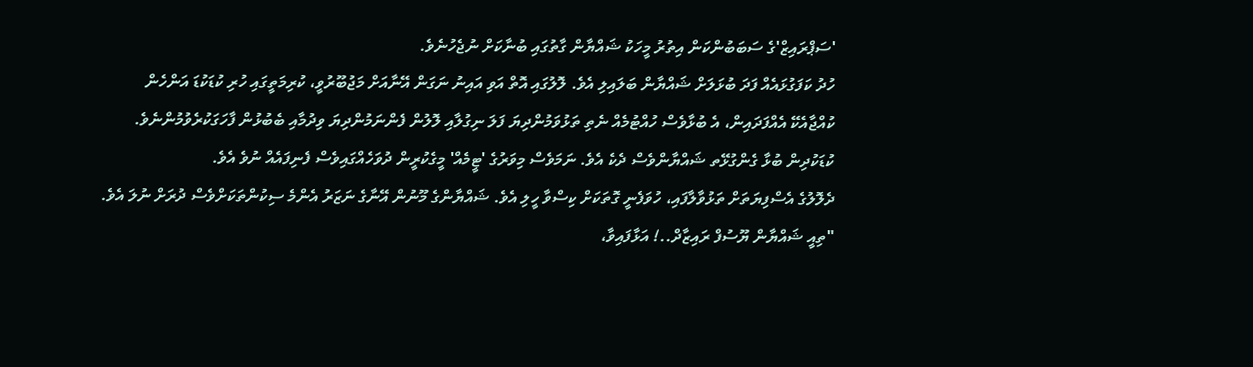'ސަޕްރައިޒް'ގެ ސަބަބުންކަން އިތުރު މީހަކު ޝައްޔާން ގާތުގައި ބުނާކަށް ނުޖެހުނެވެ.
ހުދު ކަފަގުޅައެއް ފަދަ ބުޅަލަށް ޝައްޔާން ބަލައިލި އެވެ. ލޮލުގައި އޮތް އަވި އައިނު ނަގަން އޭނާއަށް މަޖުބޫރުވީ، ކުރިމަތީގައި ހުރި ކުޑަކުޑަ އަންހެން ކުއްޖާއެކޭ އެއްފަދައިން، އެ ބުޅާވެސް ހުއްޓުމެއް ނެތި ތަޅުވަމުންދިޔަ ފަލަ ނިގުލާއި ލޮލުން ފެންނަމުންދިޔަ ވިދުމާއި ބެބުޅުން ފާހަގަކުރެވުމުންނެވެ. ކުޑަކުދިން ބުޅާ ގެންގުޅޭތ ޝައްޔާންވެސް ދެކެ އެވެ. ނަމަވެސް މިވަރުގެ 'ޓީމެއް' މީގެކުރީން ދުވަހެއްގައިވެސް ފެނިފައެއް ނުވެ އެވެ.
ދެލޮލުގެ އެސްފިޔަތަށް ތަޅުވާލާފައި، ހުވަފެނީ ގޮތަކަށް ކިސްވާ ހީލި އެވެ. ޝައްޔާންގެ މޫނުން އޭނާގެ ނަޒަރު އެންމެ ސިކުންތަކަށްވެސް ދުރަށް ނުލަ އެވެ.
"ތިއީ ޝައްޔާން ޔޫސުފް ރައިޒާދް..! އަޅާފައިވާ،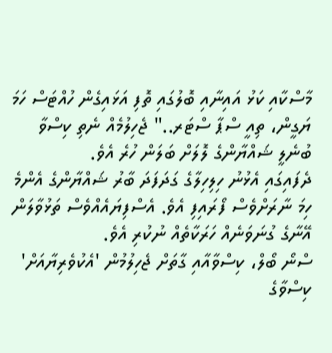މާސްކާއި ކަޅު އައިނާއި ބޮލުގައި ތޮފި އަޅައިގެން ހުއްޓަސް ހަމަ ޔަގީން، ތިއީ ސްޕާ ސްޓަރ.." ޖެހިލުމެއް ނެތި ކިސްވާ ބުނެލީ ޝައްޔާންގެ ލޮލަށް ބަލަން ހުރެ އެވެ.
ދެފައިގައި އެޅުނު ހިލިހިލާގެ ގަދަފަދަ ބާރު ޝައްޔާންގެ އެންމެ ހިމަ ނާރަށްވެސް ފޯރައިފި އެވެ. އެސްފިޔައެއްވެސް ތަޅުވާލަން އޭނާގެ ގުނަވަނެއް ހަރަކާތެއް ނުކުރި އެވެ.
ސްނޯ ބޯލް، ކިސްވާއާއި ގާތަށް ޖެހިލުމުން 'އެކުވެރިޔާއަށް' ކިސްވާގެ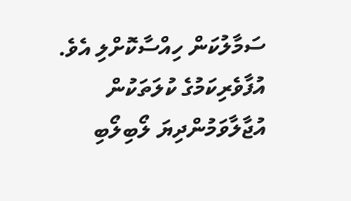ސަމާލުކަން ހިއްސާކޮށްލި އެވެ. އުފާވެރިކަމުގެ ކުލަތަކުން އުޖާލާވަމުންދިޔަ ލޯބިލޯބި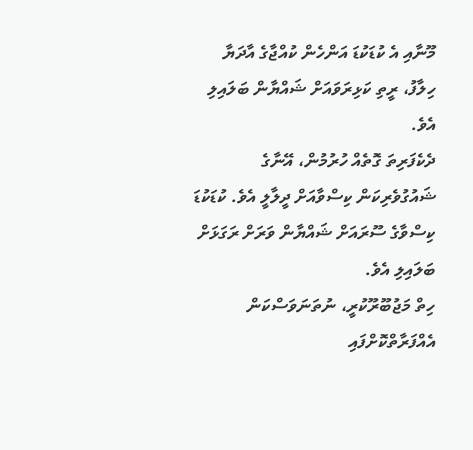މޫނާއި އެ ކުޑަކުޑަ އަންހެން ކުއްޖާގެ އާދަޔާ ހިލާފު، ރީތި ކަޅިރަވައަށް ޝައްޔާން ބަލައިލި އެވެ.
ދެކެފަރިތަ ގޮތެއް ހުރުމުން، އޭނާގެ ޝައުގުވެރިކަން ކިސްވާއަށް ދީލާލީ އެވެ. ކުޑަކުޑަ ކިސްވާގެ ސޫރައަށް ޝައްޔާން ވަރަށް ރަގަޅަށް ބަލައިލި އެވެ.
ހިތް މަޖުބޫރޫކުރީ، ނުތަނަވަސްކަން އެއްފަރާތްކޮށްފައި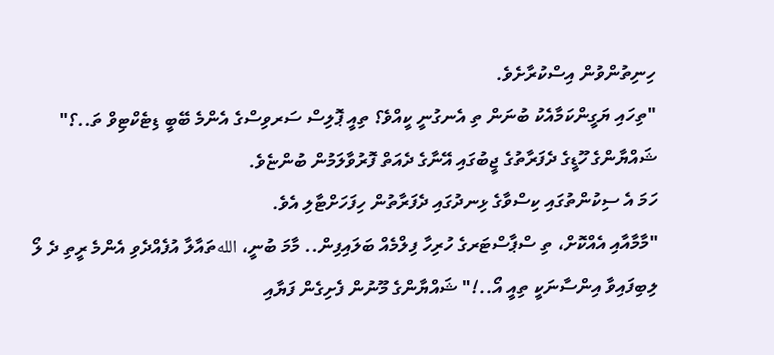ހިނިތުންވުން އިސްކުރާށެވެ.
"ތިހައި ޔަގީންކަމާއެކު ބުނަން ތި އެނގުނީ ކީއްވެ؟ ތިއީ ޕޮލިސް ސަރވިސްގެ އެންމެ ބޭބީ ޑިޓެކްޓިވް ތަ..؟" ޝައްޔާންގެ ހޫޑީގެ ދެފަރާތުގެ ޖީބުގައި އޭނާގެ ދެއަތް ފޮރުވާލަމުން ބުންޏެވެ.
ހަމަ އެ ސިކުންތުގައި ކިސްވާގެ ޅިނދުގައި ދެފަރާތުން ހިފަހަށްޓާލި އެވެ.
"މާމާއާއި އެއްކޮށް، ތި ސްޕާސްޓަރގެ ހުރިހާ ފިލްމެއް ބަލައިފިން.. މާމަ ބުނީ، اللهތައާލާ އުފެއްދެވި އެންމެ ރީތި ދެ ލޯ ލިބިފައިވާ އިންސާނަކީ ތިއީ އޯ..!" ޝައްޔާންގެ މޫނުން ފެށިގެން ފަޔާއި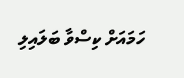ހަމައަށް ކިސްވާ ބަލައިލި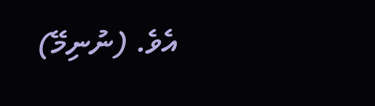އެވެ. (ނުނިމޭ)